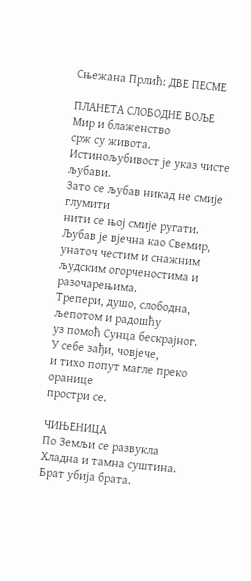Сњежана Прлић: ДВЕ ПЕСМЕ

ПЛАНЕТА СЛОБОДНЕ ВОЉЕ
Мир и блаженство
срж су живота.
Истинољубивост је указ чисте љубави.
Зато се љубав никад не смије глумити
нити се њој смије ругати.
Љубав је вјечна као Свемир,
унаточ честим и снажним људским огорченостима и разочарењима.
Трепери, душо, слободна, љепотом и радошћу
уз помоћ Сунца бескрајног.
У себе зађи, човјече,
и тихо попут магле преко оранице
простри се.

ЧИЊЕНИЦА
По Земљи се развукла
Хладна и тамна суштина.
Брат убија брата.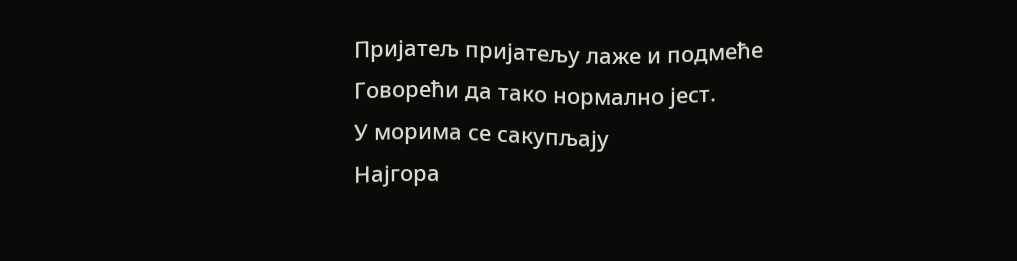Пријатељ пријатељу лаже и подмеће
Говорећи да тако нормално јест.
У морима се сакупљају
Најгора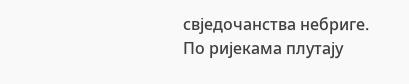свједочанства небриге.
По ријекама плутају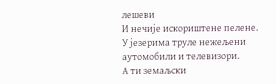лешеви
И нечије искориштене пелене.
У језерима труле нежељени
аутомобили и телевизори.
А ти земаљски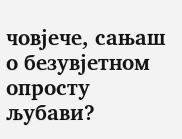човјече, сањаш
о безувјетном опросту љубави?